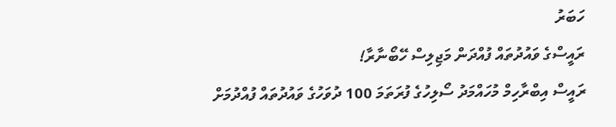ހަބަރު
ރައީސްގެ ވައުދުތައް ފުއްދަން މަޖިލިސް ހޭބޯނާރާ!
ރައީސް އިބްރާހިމް މުހައްމަދު ސޯލިހުގެ ފުރަތަމަ 100 ދުވަހުގެ ވައުދުތައް ފުއްދުމަށް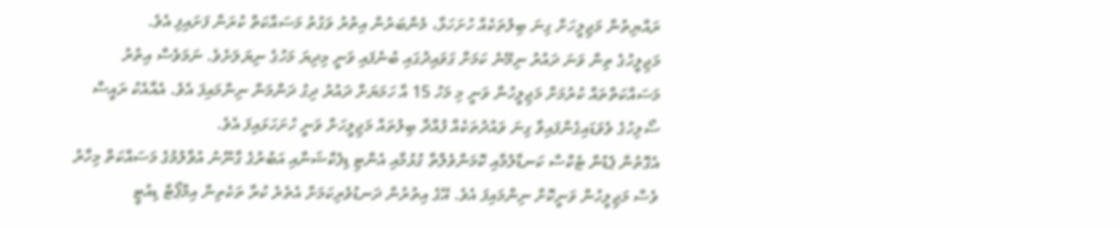ރައްޔިތުން މަޖިލީހަށް ގިނަ ބިލުތަކެއް ހުށަހަޅާ، މެންބަރުން އިތުރު ވަގުތު މަސައްކަތް ކުރަން ފަށައިފި އެވެ.
މަޖިލީހުގެ ތިން ވަނަ ދައުރު ނިމޭނެ ކަމަށް ގަވައިދުގައި ބުނެފައި ވަނީ މިދިޔަ މަހުގެ ނިޔަލަށެވެ. ނަމަވެސް އިތުރު މަސައްކަތްތައް ކުރުމަށް މަޖިލީހުން ވަނީ މި މަހު 15 އާ ހަމަޔަށް ދައުރު ދިގު ދަންމަން ނިންމައިފަ އެވެ. އެއާއެކު ރައީސް ސޯލިހުގެ ވެވަޑައިގެންފައިވާ ގިނަ ވައުދުތަކެއް ފުއްދާ ބިލުތައް މަޖިލީހަށް ވަނީ ހުށަހަޅައިފަ އެވެ.
އެގޮތުން ޕެޑުން ޓެކްސް ކަނޑާލުމާއި ކޮމަންވެލްތާ ގުޅުމާއި އެންޓި ޑިފެކްޝަނާއި އަބުރުގެ ގާނޫނު އުވާލުމުގެ މަސައްކަތް މިހާރު ވެސް މަޖިލީހުން ވަނީކޮށް ނިންމައިފަ އެވެ. އޭގެ އިތުރުން ދަނޑުވެރިކަމަށް އެތެރެ ކުރާ ތަކެތިން އިމްޕޯޓް ޑިއުޓީ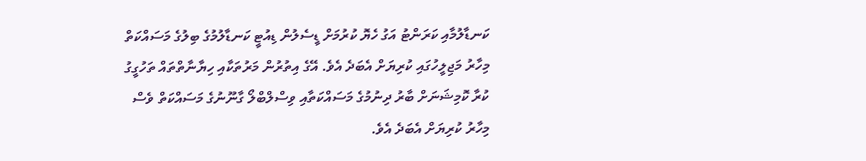ކަނޑާލުމާއި ކަރަންޓު އަގު ހެޔޮ ކުރުމަށް ޑީސެލުން ޑިއުޓީ ކަނޑާލުމުގެ ބިލުގެ މަސައްކަތް މިހާރު މަޖިލީހުގައި ކުރިޔަށް އެބަދެ އެވެ. އޭގެ އިތުރުން މަރުތަކާއި ހިޔާނާތްތައް ތަހުގީގު ކުރާ ކޮމިޝަނަށް ބާރު ދިނުމުގެ މަސައްކަތާއި ވިސްލްބްލޯ ގާނޫނުގެ މަސައްކަތް ވެސް މިހާރު ކުރިޔަށް އެބަދެ އެވެ.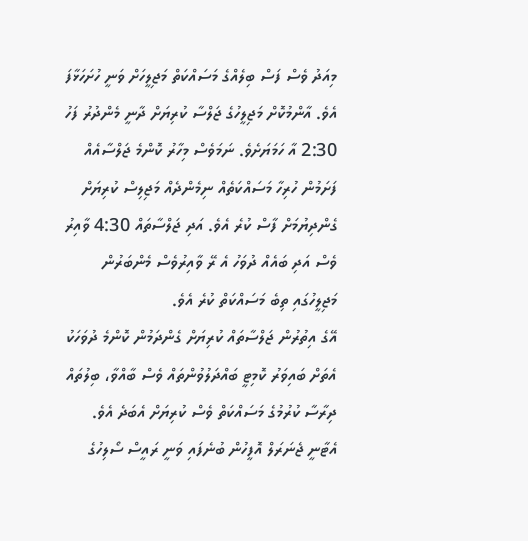މިއަދު ވެސް ފަސް ބިލެއްގެ މަސައްކަތް މަޖިލީހަށް ވަނީ ހުށަހަޅާފަ އެވެ. އާންމުކޮށް މަޖިލީހުގެ ޖަލްސާ ކުރިޔަށް ދާނީ މެންދުރު ފަހު 2:30 އާ ހަމަޔަށެވެ. ނަމަވެސް މިހާރު ކޮންމެ ޖަލްސާއެއް ފަށަމުން ހުރިހާ މަސައްކަތެއް ނިމެންދެއް މަޖިލިސް ކުރިޔަށް ގެންދިޔުމަށް ފާސް ކުރެ އެވެ. އަދި ޖަލްސާތައް 4:30 ވާއިރު ވެސް އަދި ބައެއް ދުވަހު އެ ރޭ ވާއިރުވެސް މެންބަރުން މަޖިލީހުގައި ތިބެ މަސައްކަތް ކުރެ އެވެ.
އޭގެ އިތުރުން ޖަލްސާތައް ކުރިޔަށް ގެންދަމުން ކޮންމެ ދުވަހަކު އެތަށް ބައިވަރު ކޮމިޓީ ބައްދަލުވުންތައް ވެސް ބާއްވާ، ބިލުތައް ދިރާސާ ކުރުމުގެ މަސައްކަތް ވެސް ކުރިޔަށް އެބަދެ އެވެ. އެޓާނީ ޖެނަރަލް އޮފީހުން ބުނެފައި ވަނީ ރައީސް ސޯލިހުގެ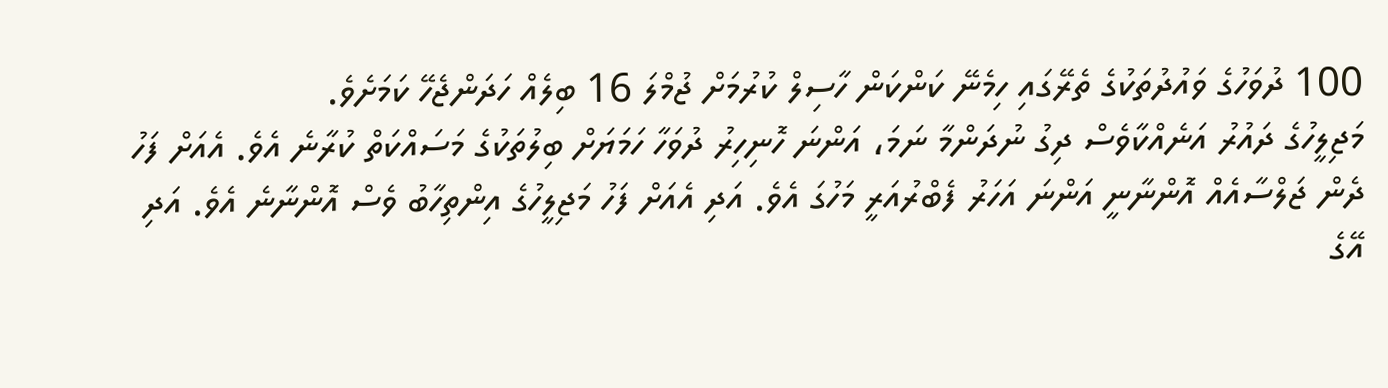100 ދުވަހުގެ ވައުދުތަކުގެ ތެރޭގައި ހިމެނޭ ކަންކަން ހާސިލް ކުރުމަށް ޖުމްލަ 16 ބިލެއް ހަދަންޖެހޭ ކަމަށެވެ.
މަޖިލީހުގެ ދައުރު އަނެއްކާވެސް ދިގު ނުދަންމާ ނަމަ، އަންނަ ހޮނިހިރު ދުވަހާ ހަމަޔަށް ބިލުތަކުގެ މަސައްކަތް ކުރާނެ އެވެ. އެއަށް ފަހު ދެން ޖަލްސާއެއް އޮންނާނީ އަންނަ އަހަރު ފެބްރުއަރީ މަހުގަ އެވެ. އަދި އެއަށް ފަހު މަޖިލީހުގެ އިންތިހާބު ވެސް އޮންނާނެ އެވެ. އަދި އޭގެ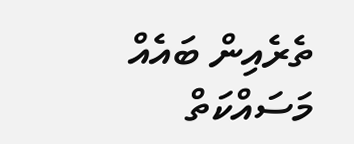ތެރެއިން ބައެއް މަސައްކަތް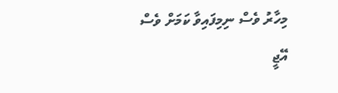މިހާރު ވެސް ނިމިފައިވާ ކަމަށް ވެސް އޭޖީ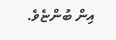އިން ބުންޏެވެ.